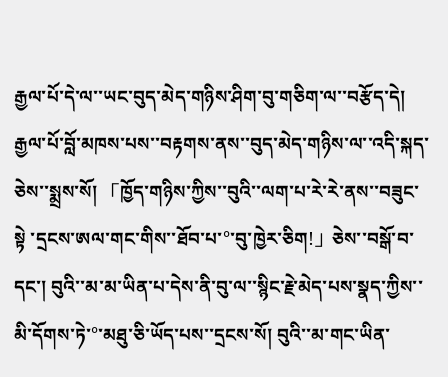རྒྱལ་པོ་དེ་ལ་་ཡང་བུད་མེད་གཉིས་ཤིག་བུ་གཅིག་ལ་་བརྩོད་དེ། རྒྱལ་པོ་བློ་མཁས་པས་་བརྟགས་ནས་་བུད་མེད་གཉིས་ལ་་འདི་སྐད་ཅེས་་སྨྲས་སོ། 「ཁྱོད་གཉིས་ཀྱིས་་བུའི་་ལག་པ་རེ་རེ་ནས་་བཟུང་སྟེ ་དྲངས་ཨལ་གང་གིས་་ཐོབ་པ་°་བུ་ཁྱེར་ཅིག!」ཅེས་་བསྒོ་བ་དང་། བུའི་་མ་མ་ཡིན་པ་དེས་ནི་བུ་ལ་་སྙིང་རྗེ་མེད་པས་སྣད་ཀྱིས་་མི་དོགས་ཏེ་°་མཐུ་ཅི་ཡོད་པས་་དྲངས་སོ། བུའི་་མ་གང་ཡིན་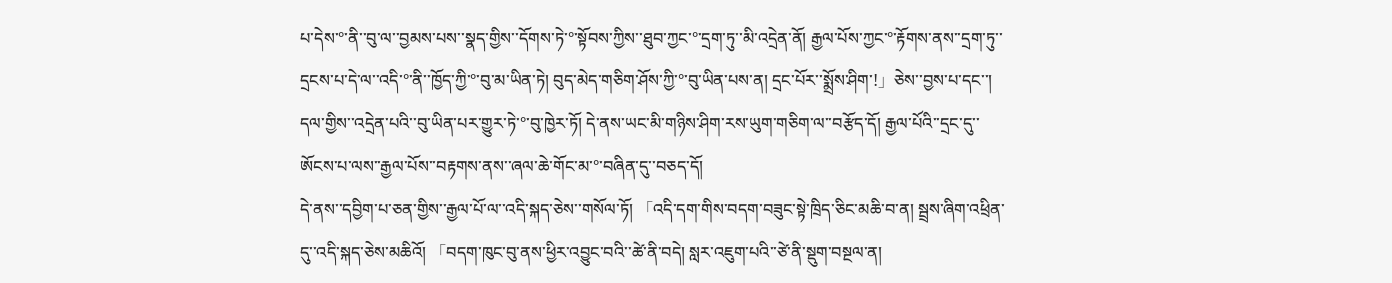པ་དེས་°་ནི་་བུ་ལ་་བྱམས་པས་་སྣད་གྱིས་་དོགས་ཏེ་°་སྟོབས་ཀྱིས་་ཐུབ་ཀྱང་°་དྲག་ཏུ་་མི་འདྲེན་ནོ། རྒྱལ་པོས་ཀྱང་°་རྟོགས་ནས་་དྲག་ཏུ་་དྲངས་པ་དེ་ལ་་འདི་°་ནི་་ཁྱོད་ཀྱི་°་བུ་མ་ཡིན་ཏེ། བུད་མེད་གཅིག་ཤོས་ཀྱི་°་བུ་ཡིན་པས་ན། དྲང་པོར་་སྨྲོས་ཤིག་!」ཅེས་་བྱས་པ་དང་་། དལ་གྱིས་་འདྲེན་པའི་་བུ་ཡིན་པར་གྱུར་ཏེ་°་བུ་ཁྱེར་ཏོ། དེ་ནས་ཡང་མི་གཉིས་ཤིག་རས་ཡུག་གཅིག་ལ་་བརྩོད་དོ། རྒྱལ་པོའི་་དྲང་དུ་་ཨོངས་པ་ལས་་རྒྱལ་པོས་་བརྟགས་ནས་་ཞལ་ཆེ་གོང་མ་°་བཞིན་དུ་་བཅད་དོ།
དེ་ནས་་དབྱིག་པ་ཅན་གྱིས་་རྒྱལ་པོ་ལ་་འདི་སྐད་ཅེས་་གསོལ་ཏོ། 「འདི་དག་གིས་བདག་བཟུང་སྟེ་ཁྲིད་ཅིང་མཆི་བ་ན། སྦྲས་ཞིག་འཕྲིན་དུ་་འདི་སྐད་ཅེས་མཆིའོ། 「བདག་ཁུང་བུ་ནས་ཕྱིར་འབྱུང་བའི་་ཚེ་ནི་བདེ། སླར་འཇུག་པའི་་ཙེ་ནི་སྡུག་བསྔལ་ན།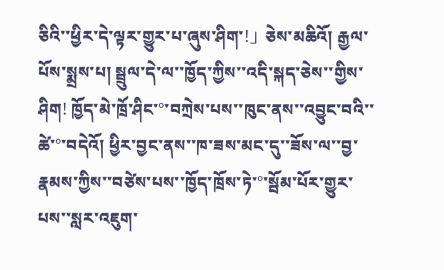ཅིའི་་ཕྱིར་དེ་ལྟར་གྱུར་པ་ཞུས་ཤིག་!」ཅེས་མཆིའོ། རྒྱལ་པོས་སྨྲས་པ། སྦྲུལ་དེ་ལ་་ཁྱོད་ཀྱིས་་འདི་སྐད་ཅེས་་གྱིས་ཤིག! ཁྱོད་མེ་ཁྲོ་ཤིང་°་བཀྲེས་པས་་ཁུང་ནས་་འབྱུང་བའི་་ཚེ་°་བདེའོ། ཕྱིར་བྱང་ནས་་ཁ་ཟས་མང་དུ་་ཟོས་ལ་་བྱ་རྣམས་ཀྱིས་་བཙེས་པས་་ཁྱོད་ཁྲོས་ཏེ་°་སྦོམ་པོར་གྱུར་པས་་སླར་འཇུག་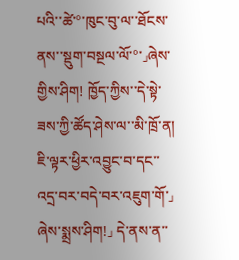པའི་་ཚེ་°་ཁུང་བུ་ལ་་ཐོངས་ནས་་སྡུག་བསྔལ་ལོ་°་」ཞེས་གྱིས་ཤིག! ཁྱོད་ཀྱིས་་དེ་སྟེ་ཟས་ཀྱི་ཚོད་ཤེས་ལ་་མི་ཁྲོ་ན། ཇི་ལྟར་ཕྱིར་འབྱུང་བ་དང་་འདྲ་བར་བདེ་བར་འཇུག་གོ་」ཞེས་སྨྲས་ཤིག!」 དེ་ནས་ན་་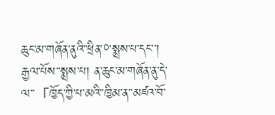ཆུང་མ་གཞོན་ནུའི་་ཕྲིན་°་སྨྲས་པ་དང་་། རྒྱལ་པོས་་སྨྲས་པ། ན་ཆུང་མ་གཞོན་ནུ་དེ་ལ་་「ཁྱོད་ཀྱི་པ་མའི་་ཁྱིམ་ན་་མཛའ་བོ་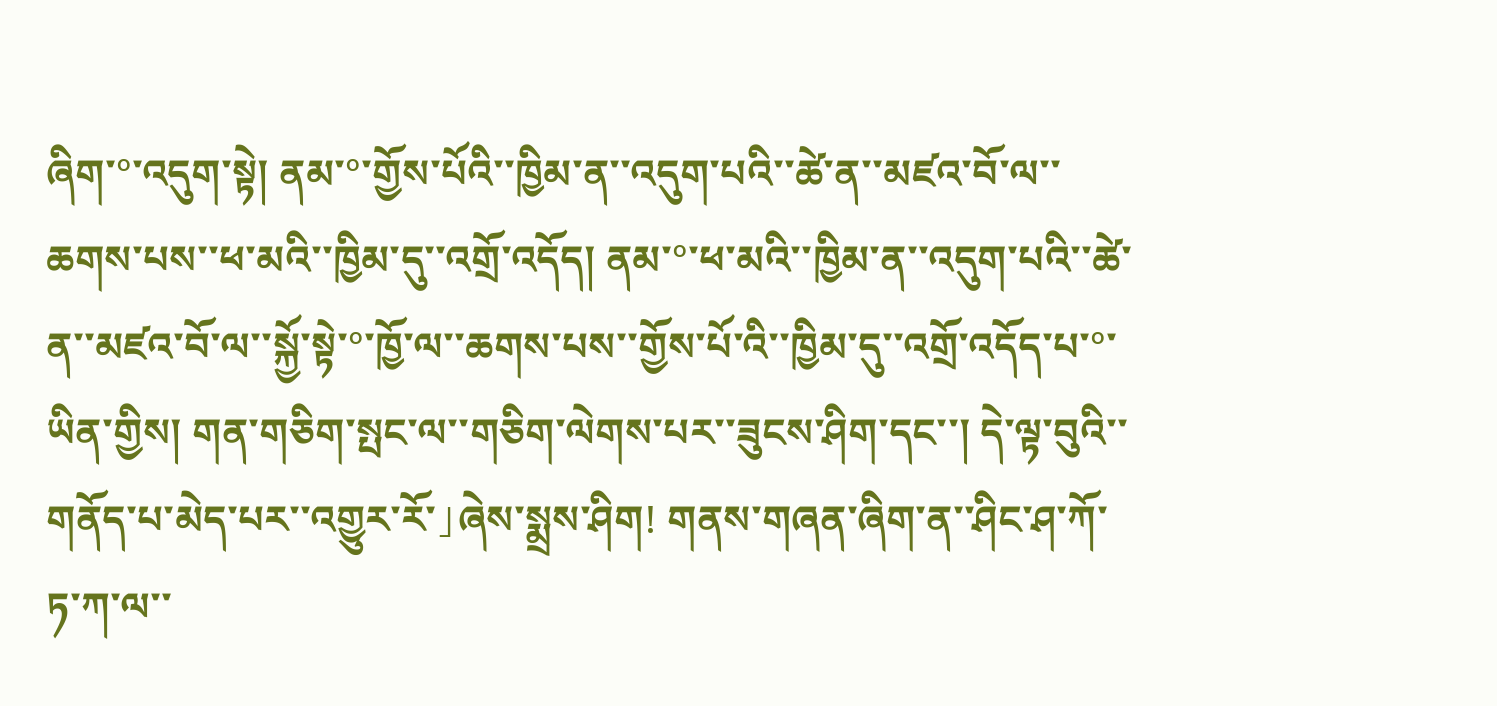ཞིག་°་འདུག་སྟེ། ནམ་°་གྱོས་པོའི་་ཁྱིམ་ན་་འདུག་པའི་་ཚེ་ན་་མཛའ་བོ་ལ་་ཆགས་པས་་ཕ་མའི་་ཁྱིམ་དུ་་འགྲོ་འདོད། ནམ་°་ཕ་མའི་་ཁྱིམ་ན་་འདུག་པའི་་ཚེ་ན་་མཛའ་བོ་ལ་་སྐྱོ་སྟེ་°་ཁྱོ་ལ་་ཆགས་པས་་གྱོས་པོ་འི་་ཁྱིམ་དུ་་འགྲོ་འདོད་པ་°་ཡིན་གྱིས། གན་གཅིག་སྤང་ལ་་གཅིག་ལེགས་པར་་ཟུངས་ཤིག་དང་་། དེ་ལྟ་བུའི་་གནོད་པ་མེད་པར་་འགྱུར་རོ་」ཞེས་སྨྲས་ཤིག! གནས་གཞན་ཞིག་ན་་ཤིང་ཤ་ཀོ་ཏ་ཀ་ལ་་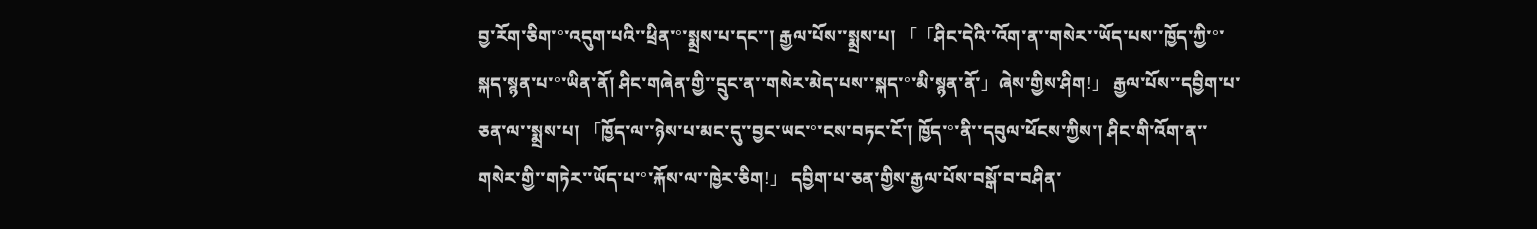བྱ་རོག་ཅིག་°་འདུག་པའི་་ཕྲིན་°་སྨྲས་པ་དང་་། རྒྱལ་པོས་་སྨྲས་པ། 「「ཤིང་དེའི་་འོག་ན་་གསེར་་ཡོད་པས་་ཁྱོད་ཀྱི་°་སྐད་སྙན་པ་°་ཡིན་ནོ། ཤིང་གཞེན་གྱི་་དྲུང་ན་་གསེར་མེད་པས་་སྐད་°་མི་སྙན་ནོ་」ཞེས་གྱིས་ཤིག!」 རྒྱལ་པོས་་དབྱིག་པ་ཅན་ལ་་སྨྲས་པ། 「ཁྱོད་ལ་་ཉེས་པ་མང་དུ་་བྱང་ཡང་°་ངས་བཏང་ངོ་། ཁྱོད་°་ནི་་དབུལ་ཕོངས་ཀྱིས་། ཤིང་གི་འོག་ན་་གསེར་གྱི་་གཏེར་་ཡོད་པ་°་རྐོས་ལ་་ཁྱེར་ཅིག!」 དབྱིག་པ་ཅན་གྱིས་རྒྱལ་པོས་བསྒོ་བ་བཤིན་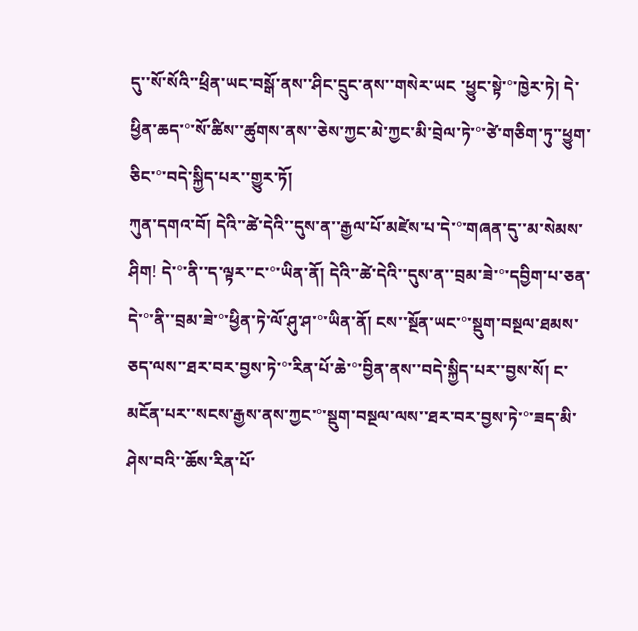དུ་་སོ་སོའི་་ཕྲིན་ཡང་བསྒོ་ནས་་ཤིང་དྲུང་ནས་་གསེར་ཡང ་ཕྱུང་སྟེ་°་ཁྱེར་ཏེ། དེ་ཕྱིན་ཆད་°་སོ་ཚིས་་ཚུགས་ནས་་ཅེས་ཀྱང་མེ་ཀྱང་མི་བྲེལ་ཏེ་°་ཙེ་གཅིག་ཏུ་་ཕྱུག་ཅིང་°་བདེ་སྐྱིད་པར་་གྱུར་ཏོ།
ཀུན་དགའ་བོ། དེའི་་ཚེ་དེའི་་དུས་ན་་རྒྱལ་པོ་མཛེས་པ་དེ་°་གཞན་དུ་་མ་སེམས་ཤིག! དེ་°་ནི་་ད་ལྟར་་ང་°་ཡིན་ནོ། དེའི་་ཚེ་དེའི་་དུས་ན་་བྲམ་ཟེ་°་དབྱིག་པ་ཅན་དེ་°་ནི་་བྲམ་ཟེ་°་ཕྱིན་ཏེ་ལོ་ཤུ་ཤ་°་ཡིན་ནོ། ངས་་སྔོན་ཡང་°་སྡུག་བསྔལ་ཐམས་ཅད་ལས་་ཐར་བར་བྱས་ཏེ་°་རིན་པོ་ཆེ་°་བྱིན་ནས་་བདེ་སྐྱིད་པར་་བྱས་སོ། ང་མངོན་པར་་སངས་རྒྱས་ནས་ཀྱང་°་སྡུག་བསྔལ་ལས་་ཐར་བར་བྱས་ཏེ་°་ཟད་མི་ཤེས་བའི་་ཆོས་རིན་པོ་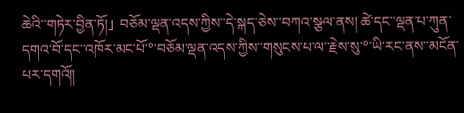ཆེའི་་གཏེར་བྱིན་ཏོ།」 བཅོམ་ལྡན་འདས་ཀྱིས་་དེ་སྐད་ཅེས་་བཀའ་སྩལ་ནས། ཚེ་དང་་ལྡན་པ་ཀུན་དགའ་བོ་དང་་འཁོར་མང་པོ་°་བཅོམ་ལྡན་འདས་ཀྱིས་་གསུངས་པ་ལ་་རྗེས་སུ་°་ཡི་རང་ནས་་མངོན་པར་དགའོ༎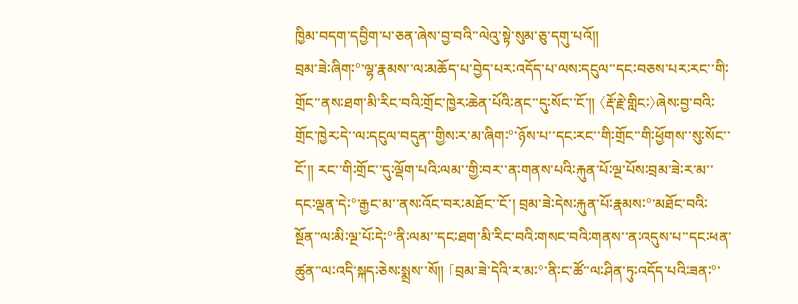ཁྱིམ་བདག་དབྱིག་པ་ཅན་ཞེས་བྱ་བའི་་ལེའུ་སྟེ་སུམ་ཅུ་དགུ་པའོ༎
བྲམ་ཟེ࿒ཞིག࿒°་ལྷ་རྣམས་་ལ࿒མཆོད་པ་བྱེད་པར࿒འདོད་པ་ལས࿒དངུལ་་དང࿒བཅས་པར࿒རང་་གི࿒གྲོང་་ནས࿒ཐག་མི་རིང་བའི࿒གྲོང་ཁྱེར࿒ཆེན་པོའི࿒ནང་་དུ࿒སོང་་ངོ་༎ 〈རྡོ་རྗེ་གླིང࿒〉ཞེས࿒བྱ་བའི࿒གྲོང་ཁྱེར࿒དེ་་ལ࿒དངུལ་བདུན་་གྱིས࿒ར་མ་ཞིག࿒°་ཉོས་པ་་དང࿒རང་་གི࿒གྲོང་་གི࿒ཕྱོགས་་སུ࿒སོང་་ངོ་༎ རང་་གི࿒གྲོང་་དུ࿒ལྡོག་པའི࿒ལམ་་གྱི࿒བར་་ན࿒གནས་པའི࿒རྐུན་པོ࿒ལྔ་པོས࿒བྲམ་ཟེ࿒ར་མ་་དང࿒ལྡན་དེ࿒°་རྒྱང་མ་་ནས࿒འོང་བར࿒མཐོང་་ངོ་། བྲམ་ཟེ࿒དེས࿒རྐུན་པོ࿒རྣམས࿒°་མཐོང་བའི࿒སྔོན་་ལ࿒མི࿒ལྔ་པོ࿒དེ࿒°་ནི࿒ལམ་་དང࿒ཐག་མི་རིང་བའི࿒གསང་བའི࿒གནས་་ན࿒འདུས་པ་་དང࿒ཕན་ཚུན་་ལ࿒འདི་སྐད࿒ཅེས࿒སྨྲས་་སོ༎ 「བྲམ་ཟེ་དེའི་ར་མ࿒°་ནི࿒ང་ཚོ་་ལ࿒ཤིན་ཏུ࿒འདོད་པའི࿒ཟན࿒°་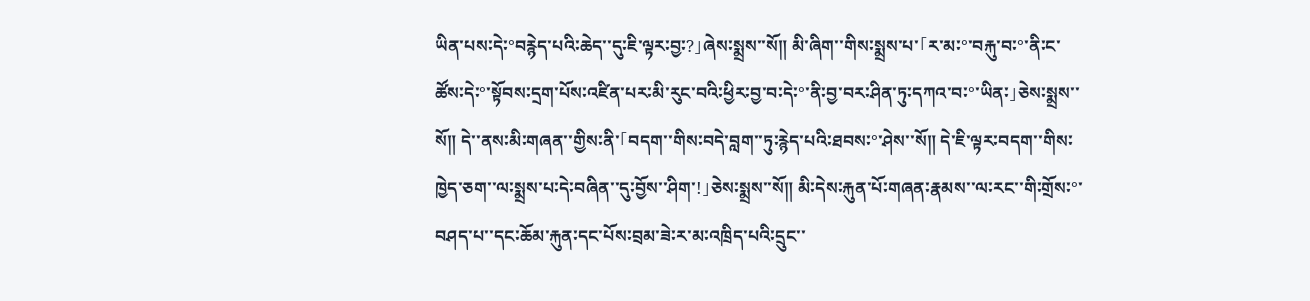ཡིན་པས࿒དེ࿒°བརྙེད་པའི࿒ཆེད་་དུ࿒ཇི་ལྟར࿒བྱ࿒?」ཞེས࿒སྨྲས་་སོ༎ མི་ཞིག་་གིས࿒སྨྲས་པ་「ར་མ࿒°་བརྐུ་བ࿒°་ནི࿒ང་ཚོས࿒དེ࿒°་སྟོབས࿒དྲག་པོས࿒འཛིན་པར࿒མི་རུང་བའི࿒ཕྱིར࿒བྱ་བ࿒དེ࿒°་ནི࿒བྱ་བར࿒ཤིན་ཏུ࿒དཀའ་བ࿒°་ཡིན࿒」ཅེས࿒སྨྲས་་སོ༎ དེ་་ནས࿒མི࿒གཞན་་གྱིས࿒ནི་「བདག་་གིས࿒བདེ་བླག་་ཏུ࿒རྙེད་པའི࿒ཐབས࿒°་ཤེས་་སོ༎ དེ་ཇི་ལྟར࿒བདག་་གིས࿒ཁྱེད་ཅག་་ལ࿒སྨྲས་པ࿒དེ࿒བཞིན་་དུ࿒བྱོས་་ཤིག་!」ཅེས࿒སྨྲས་་སོ༎ མི࿒དེས࿒རྐུན་པོ࿒གཞན࿒རྣམས་་ལ࿒རང་་གི࿒གྲོས࿒°་བཤད་པ་་དང࿒ཆོམ་རྐུན࿒དང་པོས࿒བྲམ་ཟེ࿒ར་མ࿒འཁྲིད་པའི࿒དྲུང་་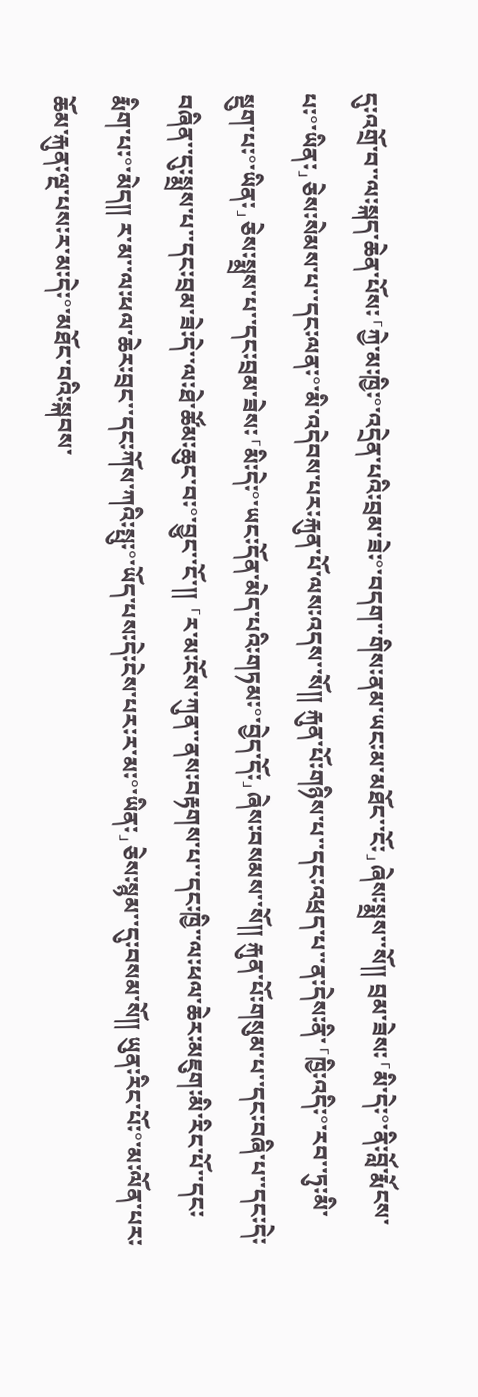དུ࿒འགྲོ་བ་་ལ࿒སྐད་ཆེན་པོས࿒「ཀྱེ་མ࿒ཁྱི࿒°་འདྲེན་པའི࿒བྲམ་ཟེ࿒°་བདག་་གིས࿒ནམ་ཡང࿒མ་མཐོང་་ངོ࿒」ཞེས࿒སྨྲས་་སོ༎ བྲམ་ཟེས࿒「མི་དེ࿒°་ནི࿒བློ་རྨོངས་པ࿒°་ཡིན࿒」ཅེས࿒སེམས་པ་་དང࿒ལན࿒°་མི་འདེབས་པར࿒རྐུན་པོ་ལས࿒འདས་་སོ༎ རྐུན་པོ࿒གཉིས་པ་་དང࿒འཕྲད་པ་་ན࿒དེས࿒ནི་「ཁྱི࿒འདི࿒°་རབ་་ཏུ࿒མི་སྡུག་པ࿒°་ཡིན࿒」ཅེས࿒སྨྲས་པ་་དང࿒བྲམ་ཟེས࿒「མི࿒དེ࿒°་ཡང࿒དོན་མེད་པའི࿒གཏམ࿒°་བྱེད་དོ࿒」ཞེས࿒བསམས་་སོ༎ རྐུན་པོ࿒གསུམ་པ་་དང࿒བཞི་པ་་དང࿒དེ࿒བཞིན་་དུ࿒སྨྲས་པ་་དང࿒བྲམ་ཟེ࿒དེ་་ལ࿒ཐེ་ཚོམ࿒ཆུང་བ࿒°་བྱུང་་ངོ་༎ 「ར་མ࿒ངོས་ཀུན་་ནས࿒བརྟགས་པ་་དང࿒ཁྱི་་ལ࿒ཕལ་ཆེར࿒མཇུག࿒མི་རིང་པོ་་དང࿒རྨིག་པ࿒°་མེད༎ ར་མ་་ལ࿒ཕལ་ཆེར࿒བྲང་་དང࿒ཀོས་ཀའི࿒སྤུ࿒°་ཡོད་པས࿒དེ࿒ངེས་པར࿒ར་མ࿒°་ཡིན࿒」ཅེས࿒སྙམ་་དུ࿒བསམ་སོ༎ ཡུན࿒རིང་པོ࿒°་མ࿒ལོན་པར࿒ཆོམ་རྐུན࿒ལྔ་པས࿒ར་མ࿒དེ࿒°་མཐོང་བའི࿒སྐབས་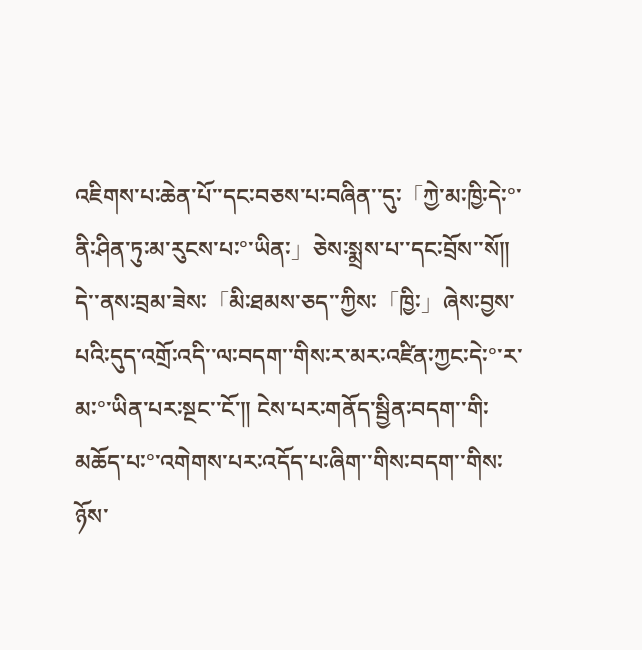འཇིགས་པ࿒ཆེན་པོ་་དང࿒བཅས་པ࿒བཞིན་་དུ࿒「ཀྱེ་མ࿒ཁྱི࿒དེ࿒°་ནི࿒ཤིན་ཏུ࿒མ་རུངས་པ࿒°་ཡིན࿒」ཅེས࿒སྨྲས་པ་་དང࿒བྲོས་་སོ༎ དེ་་ནས࿒བྲམ་ཟེས࿒「མི࿒ཐམས་ཅད་་ཀྱིས࿒「ཁྱི࿒」ཞེས࿒བྱས་པའི࿒དུད་འགྲོ࿒འདི་་ལ࿒བདག་་གིས࿒ར་མར࿒འཛིན࿒ཀྱང࿒དེ࿒°་ར་མ࿒°་ཡིན་པར࿒སྔང་་ངོ་༎ ངེས་པར࿒གནོད་སྦྱིན࿒བདག་་གི࿒མཆོད་པ࿒°་འགེགས་པར࿒འདོད་པ࿒ཞིག་་གིས࿒བདག་་གིས࿒ཉོས་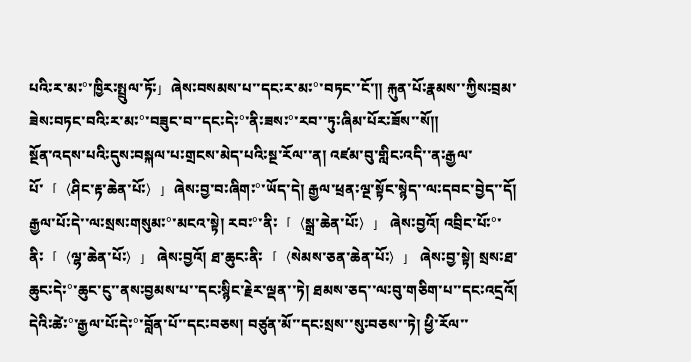པའི࿒ར་མ࿒°་ཁྱིར࿒སྤྲུལ་ཏོ࿒」ཞེས࿒བསམས་པ་་དང࿒ར་མ࿒°་བཏང་་ངོ་༎ རྐུན་པོ࿒རྣམས་་ཀྱིས࿒བྲམ་ཟེས࿒བཏང་བའི࿒ར་མ࿒°་བཟུང་བ་་དང࿒དེ࿒°་ནི࿒ཟས࿒°་རབ་་ཏུ࿒ཞིམ་པོར࿒ཟོས་་སོ༎
སྔོན་འདས་པའི࿒དུས࿒བསྐལ་པ࿒གྲངས་མེད་པའི࿒སྔ་རོལ་་ན། འཛམ་བུ་གླིང࿒འདི་་ན࿒རྒྱལ་པོ་「〈ཤིང་རྟ་ཆེན་པོ࿒〉」ཞེས࿒བྱ་བ࿒ཞིག࿒°་ཡོད་དེ། རྒྱལ་ཕྲན࿒ལྔ་སྟོང་སྙེད་་ལ࿒དབང་བྱེད་་དོ། རྒྱལ་པོ࿒དེ་་ལ࿒སྲས࿒གསུམ࿒°་མངའ་སྟེ། རབ࿒°་ནི࿒「〈སྒྲ་ཆེན་པོ࿒〉」 ཞེས࿒བྱའོ། འབྲིང་པོ࿒°་ནི࿒「〈ལྷ་ཆེན་པོ࿒〉」 ཞེས࿒བྱའོ། ཐ་ཆུང࿒ནི࿒「〈སེམས་ཅན་ཆེན་པོ࿒〉」 ཞེས࿒བྱ་སྟེ། སྲས࿒ཐ་ཆུང࿒དེ࿒°་ཆུང་ངུ་་ནས࿒བྱམས་པ་་དང࿒སྙིང་རྗེར་ལྡན་་ཏེ། ཐམས་ཅད་་ལ࿒བུ་གཅིག་པ་་དང࿒འདྲའོ། དེའི࿒ཚེ࿒°་རྒྱལ་པོ࿒དེ࿒°་བློན་པོ་་དང࿒བཅས། བཙུན་མོ་་དང࿒སྲས་་སུ࿒བཅས་་ཏེ། ཕྱི་རོལ་་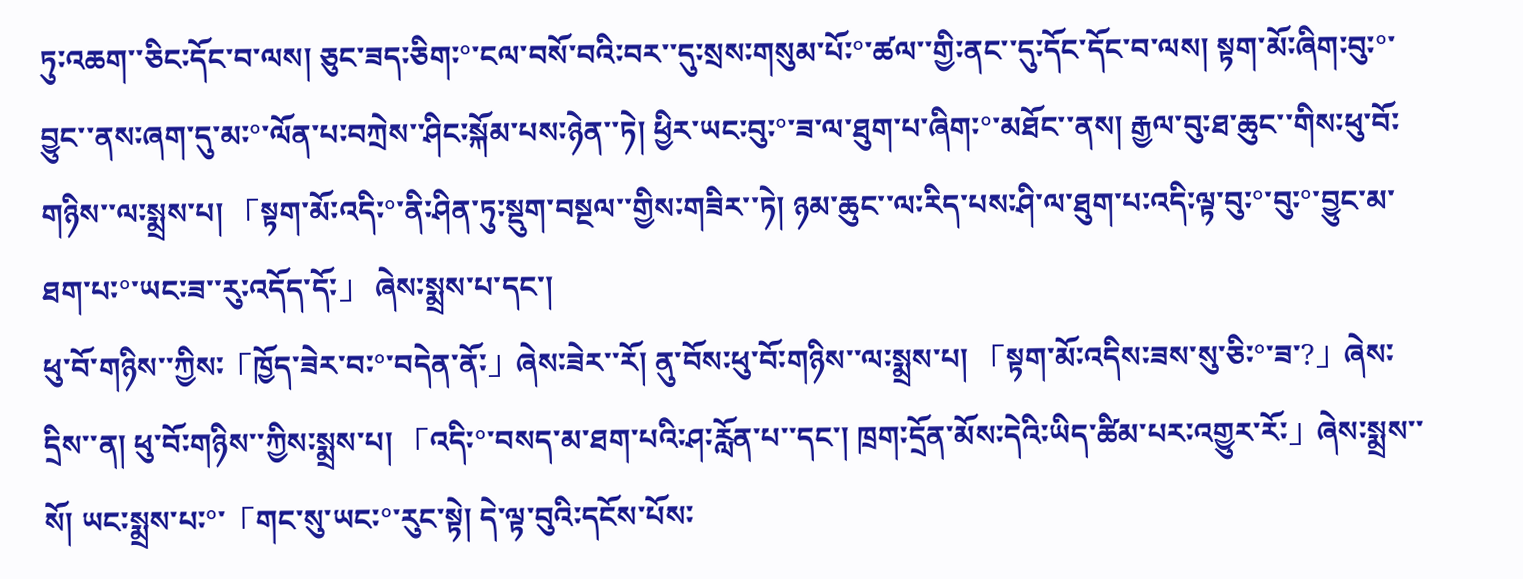ཏུ࿒འཆག་་ཅིང࿒དོང་བ་ལས། ཅུང་ཟད࿒ཅིག࿒°་ངལ་བསོ་བའི࿒བར་་དུ࿒སྲས࿒གསུམ་པོ࿒°་ཚལ་་གྱི࿒ནང་་དུ࿒དོང་དོང་བ་ལས། སྟག་མོ࿒ཞིག࿒བུ࿒°་བྱུང་་ནས࿒ཞག་དུ་མ࿒°་ལོན་པ࿒བཀྲེས་་ཤིང࿒སྐོམ་པས࿒ཉེན་་ཏེ། ཕྱིར་ཡང࿒བུ࿒°་ཟ་ལ་ཐུག་པ་ཞིག࿒°་མཐོང་་ནས། རྒྱལ་བུ࿒ཐ་ཆུང་་གིས࿒ཕུ་བོ࿒གཉིས་་ལ࿒སྨྲས་པ། 「སྟག་མོ࿒འདི࿒°་ནི࿒ཤིན་ཏུ࿒སྡུག་བསྔལ་་གྱིས࿒གཟིར་་ཏེ། ཉམ་ཆུང་་ལ࿒རིད་པས࿒ཤི་ལ་ཐུག་པ࿒འདི࿒ལྟ་བུ࿒°་བུ࿒°་བྱུང་མ་ཐག་པ࿒°་ཡང࿒ཟ་་རུ࿒འདོད་དོ࿒」 ཞེས࿒སྨྲས་པ་དང་།
ཕུ་བོ་གཉིས་་ཀྱིས࿒「ཁྱོད་ཟེར་བ࿒°་བདེན་ནོ࿒」ཞེས࿒ཟེར་་རོ། ནུ་བོས࿒ཕུ་བོ࿒གཉིས་་ལ࿒སྨྲས་པ། 「སྟག་མོ࿒འདིས࿒ཟས་སུ་ཅི࿒°་ཟ་?」ཞེས࿒དྲིས་་ན། ཕུ་བོ࿒གཉིས་་ཀྱིས࿒སྨྲས་པ། 「འདི࿒°་བསད་མ་ཐག་པའི࿒ཤ࿒རློན་པ་་དང་། ཁྲག࿒དྲོན་མོས࿒དེའི࿒ཡིད་ཚིམ་པར࿒འགྱུར་རོ࿒」ཞེས࿒སྨྲས་་སོ། ཡང࿒སྨྲས་པ࿒°་「གང་སུ་ཡང࿒°་རུང་སྟེ། དེ་ལྟ་བུའི࿒དངོས་པོས࿒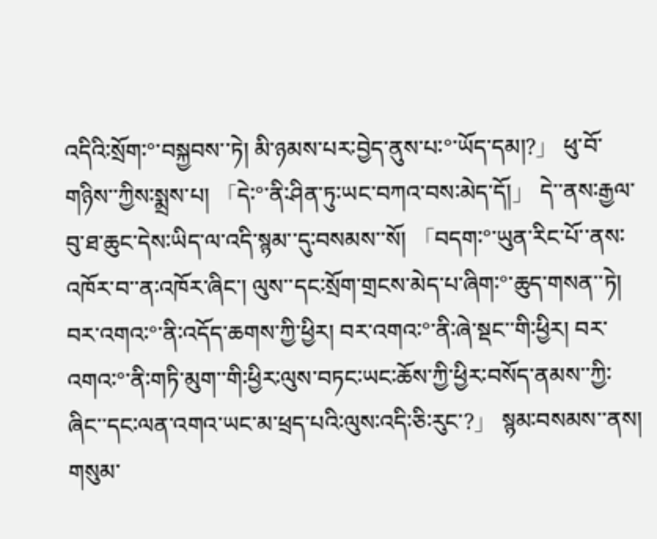འདིའི࿒སྲོག࿒°་བསྐྱབས་་ཏེ། མི་ཉམས་པར࿒བྱེད་ནུས་པ࿒°་ཡོད་དམ།?」 ཕུ་བོ་གཉིས་་ཀྱིས࿒སྨྲས་པ། 「དེ࿒°་ནི࿒ཤིན་ཏུ࿒ཡང་བཀའ་བས࿒མེད་དོ།」 དེ་་ནས࿒རྒྱལ་བུ་ཐ་ཆུང་དེས࿒ཡིད་ལ་འདི་སྙམ་་དུ࿒བསམས་་སོ། 「བདག࿒°་ཡུན་རིང་པོ་་ནས࿒འཁོར་བ་་ན࿒འཁོར་ཞིང་། ལུས་་དང࿒སྲོག་གྲངས་མེད་པ་ཞིག࿒°་ཆུད་གསན་་ཏེ། བར་འགའ࿒°་ནི࿒འདོད་ཆགས་ཀྱི་ཕྱིར། བར་འགའ࿒°་ནི࿒ཞེ་སྡང་་གི࿒ཕྱིར། བར་འགའ࿒°་ནི࿒གཏི་མུག་་གི࿒ཕྱིར࿒ལུས་བཏང࿒ཡང࿒ཆོས་ཀྱི་ཕྱིར࿒བསོད་ནམས་་ཀྱི࿒ཞིང་་དང࿒ལན་འགའ་ཡང་མ་ཕྲད་པའི࿒ལུས࿒འདི࿒ཅི࿒རུང་?」 སྙམ࿒བསམས་་ནས། གསུམ་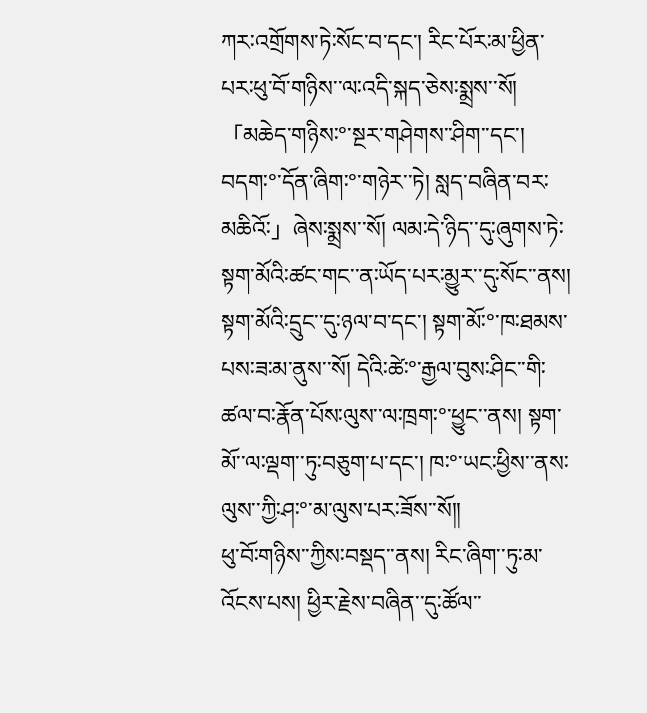ཀར࿒འགྲོགས་ཏེ࿒སོང་བ་དང་། རིང་པོར࿒མ་ཕྱིན་པར࿒ཕུ་བོ་གཉིས་་ལ࿒འདི་སྐད་ཅེས࿒སྨྲས་་སོ། 「མཆེད་གཉིས࿒°་སྔར་གཤེགས་་ཤིག་་དང་། བདག࿒°་དོན་ཞིག࿒°་གཉེར་་ཏེ། སླད་བཞིན་བར࿒མཆིའོ࿒」ཞེས࿒སྨྲས་་སོ། ལམ࿒དེ་ཉིད་་དུ࿒ཞུགས་ཏེ࿒སྟག་མོའི࿒ཚང་གང་་ན࿒ཡོད་པར࿒མྱུར་་དུ࿒སོང་་ནས། སྟག་མོའི࿒དྲུང་་དུ࿒ཉལ་བ་དང་། སྟག་མོ࿒°་ཁ࿒ཐམས་པས࿒ཟ࿒མ་ནུས་་སོ། དེའི࿒ཚེ࿒°་རྒྱལ་བུས࿒ཤིང་་གི࿒ཚལ་བ࿒རྣོན་པོས࿒ལུས་་ལ࿒ཁྲག࿒°་ཕྱུང་་ནས། སྟག་མོ་་ལ࿒ལྡག་་ཏུ࿒བཅུག་པ་དང་། ཁ࿒°་ཡང࿒ཕྱིས་་ནས࿒ལུས་་ཀྱི࿒ཤ࿒°་མ་ལུས་པར࿒ཟོས་་སོ༎
ཕུ་བོ࿒གཉིས་་ཀྱིས࿒བསྡད་་ནས། རིང་ཞིག་་ཏུ࿒མ་འོངས་པས། ཕྱིར་རྗེས་བཞིན་་དུ࿒ཚོལ་་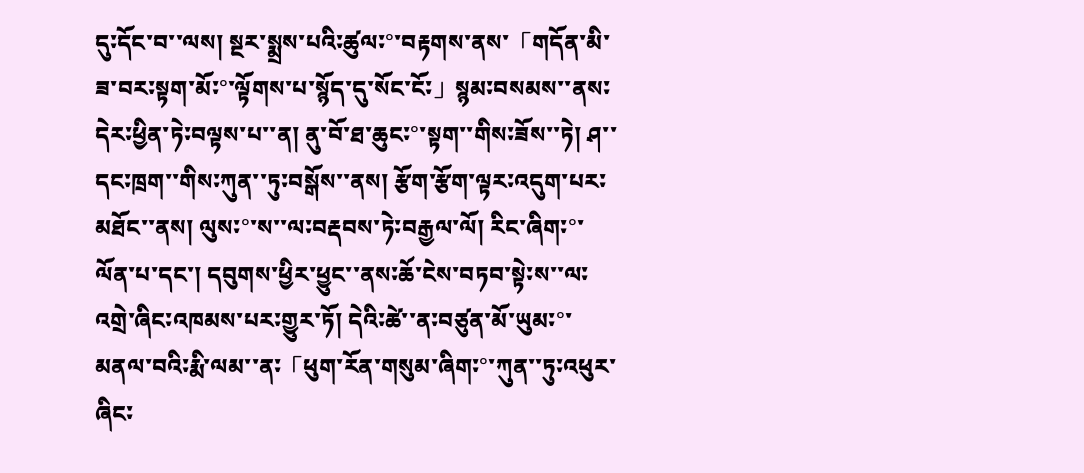དུ࿒དོང་བ་་ལས། སྔར་སྨྲས་པའི࿒ཚུལ࿒°་བརྟགས་ནས་「གདོན་མི་ཟ་བར࿒སྟག་མོ࿒°་ལྟོགས་པ་སྙོད་དུ་སོང་ངོ࿒」སྙམ࿒བསམས་་ནས࿒དེར࿒ཕྱིན་ཏེ࿒བལྟས་པ་་ན། ནུ་བོ་ཐ་ཆུང࿒°་སྟག་་གིས࿒ཟོས་་ཏེ། ཤ་་དང࿒ཁྲག་་གིས࿒ཀུན་་ཏུ࿒བསྒོས་་ནས། རྩོག་རྩོག་ལྟར࿒འདུག་པར࿒མཐོང་་ནས། ལུས࿒°་ས་་ལ࿒བརྡབས་ཏེ࿒བརྒྱལ་ལོ། རིང་ཞིག࿒°་ལོན་པ་དང་། དབུགས་ཕྱིར་ཕྱུང་་ནས࿒ཆོ་ངེས་བཏབ་སྟེ࿒ས་་ལ࿒འགྲེ་ཞིང࿒འཁམས་པར࿒གྱུར་ཏོ། དེའི࿒ཚེ་་ན࿒བཙུན་མོ་ཡུམ࿒°་མནལ་བའི࿒རྨི་ལམ་་ན࿒「ཕུག་རོན་གསུམ་ཞིག࿒°་ཀུན་་ཏུ࿒འཕུར་ཞིང࿒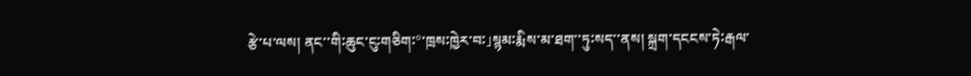རྩེ་པ་ལས། ནང་་གི࿒ཆུང་ངུ࿒གཅིག࿒°་ཁྲས࿒ཁྱེར་བ࿒」སྙམ࿒རྨིས་མ་ཐག་་ཏུ࿒སད་་ནས། སྐྲག་དངངས་ཏེ࿒རྒལ་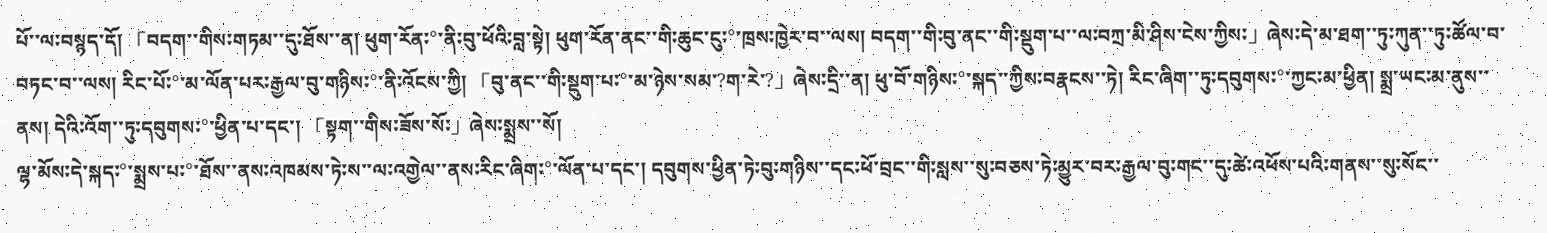པོ་་ལ࿒བསྙད་དོ། 「བདག་་གིས࿒གཏམ་་དུ࿒ཐོས་་ན། ཕུག་རོན࿒°་ནི࿒བུ་ཕོའི࿒བླ་སྟེ། ཕུག་རོན་ནང་་གི࿒ཆུང་ངུ࿒°་ཁྲས࿒ཁྱེར་བ་་ལས། བདག་་གི࿒བུ་ནང་་གི࿒སྡུག་པ་་ལ࿒བཀྲ་མི་ཤིས་ངེས་ཀྱིས࿒」ཞེས࿒དེ་མ་ཐག་་ཏུ࿒ཀུན་་ཏུ࿒ཚོལ་བ་བཏང་བ་་ལས། རིང་པོ࿒°་མ་ལོན་པར࿒རྒྱལ་བུ་གཉིས࿒°་ནི࿒འོངས་ཀྱི། 「བུ་ནང་་གི࿒སྡུག་པ࿒°་མ་ཉེས་སམ་?ག་རེ་?」ཞེས࿒དྲི་་ན། ཕུ་བོ་གཉིས࿒°་སྐད་་ཀྱིས࿒བརྣངས་་ཏེ། རིང་ཞིག་་ཏུ࿒དབུགས࿒°་ཀྱང࿒མ་ཕྱིན། སྨྲ་ཡང࿒མ་ནུས་་ནས། དེའི࿒འོག་་ཏུ࿒དབུགས࿒°་ཕྱིན་པ་དང་། 「སྟག་་གིས࿒ཟོས་སོ࿒」ཞེས࿒སྨྲས་་སོ།
ལྷ་མོས࿒དེ་སྐད࿒°་སྨྲས་པ࿒°་ཐོས་་ནས࿒འཁམས་ཏེ࿒ས་་ལ࿒འགྱེལ་་ནས࿒རིང་ཞིག࿒°་ལོན་པ་དང་། དབུགས་ཕྱིན་ཏེ࿒བུ࿒གཉིས་་དང࿒ཕོ་བྲང་་གི࿒སླས་་སུ࿒བཅས་ཏེ࿒མྱུར་བར࿒རྒྱལ་བུ࿒གང་་དུ࿒ཚེ࿒འཕོས་པའི࿒གནས་་སུ࿒སོང་་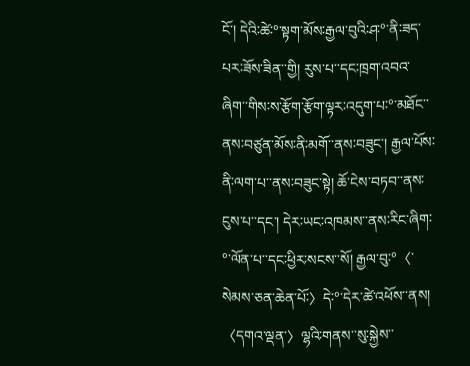ངོ་། དེའི࿒ཚེ࿒°་སྟག་མོས࿒རྒྱལ་བུའི࿒ཤ࿒°་ནི࿒ཟད་པར࿒ཟོས་ཟིན་་གྱི། རུས་པ་་དང࿒ཁྲག་འབའ་ཞིག་་གིས࿒ས་རྩོག་རྩོག་ལྟར࿒འདུག་པ࿒°་མཐོང་་ནས࿒བཙུན་མོས࿒ནི࿒མགོ་་ནས࿒བཟུང་། རྒྱལ་པོས࿒ནི࿒ལག་པ་་ནས࿒བཟུང་སྟེ། ཆོ་ངེས་བཏབ་་ནས࿒ངུས་པ་་དང་། དེར࿒ཡང࿒འཁམས་་ནས࿒རིང་ཞིག࿒°་ལོན་པ་་དང࿒ཕྱིར࿒སངས་་སོ། རྒྱལ་བུ࿒°〈་སེམས་ཅན་ཆེན་པོ࿒〉དེ࿒°་དེར་ཚེ་འཕོས་་ནས། 〈དགའ་ལྡན་〉ལྷའི࿒གནས་་སུ࿒སྐྱེས་་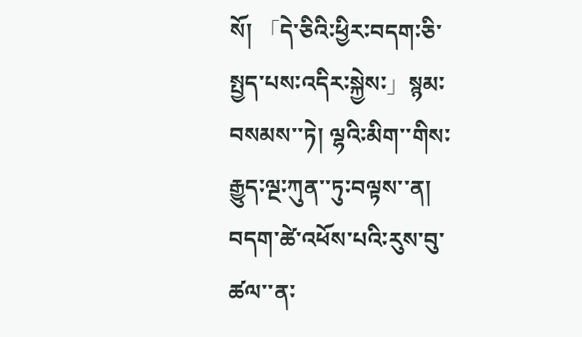སོ། 「དེ་ཅིའི࿒ཕྱིར࿒བདག࿒ཅི་སྤྱད་པས࿒འདིར࿒སྐྱེས࿒」སྙམ࿒བསམས་་ཏེ། ལྷའི࿒མིག་་གིས࿒རྒྱུད࿒ལྔ࿒ཀུན་་ཏུ࿒བལྟས་་ན། བདག་ཚེ་འཕོས་པའི࿒རུས་བུ་ཚལ་་ན࿒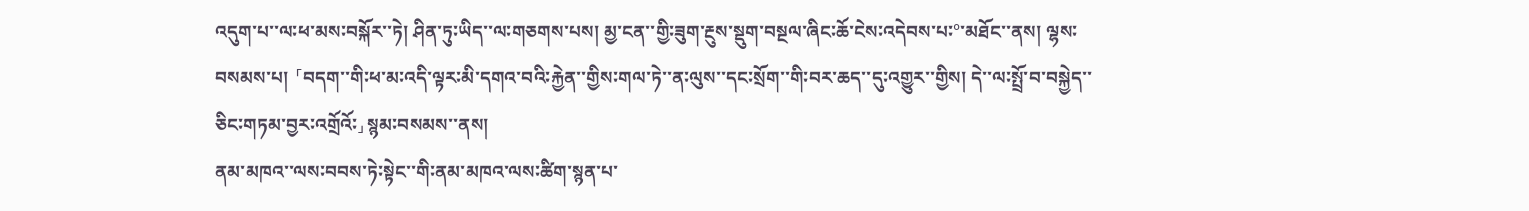འདུག་པ་་ལ࿒ཕ་མས࿒བསྐོར་་ཏེ། ཤིན་ཏུ࿒ཡིད་་ལ࿒གཅགས་པས། མྱ་ངན་་གྱི࿒ཟུག་རྔུས་སྡུག་བསྔལ་ཞིང࿒ཆོ་ངེས࿒འདེབས་པ࿒°་མཐོང་་ནས། ལྷས࿒བསམས་པ། 「བདག་་གི࿒ཕ་མ࿒འདི་ལྟར࿒མི་དགའ་བའི࿒རྐྱེན་་གྱིས࿒གལ་ཏེ་་ན࿒ལུས་་དང࿒སྲོག་་གི࿒བར་ཆད་་དུ࿒འགྱུར་་གྱིས། དེ་་ལ࿒སྤྲོ་བ་བསྐྱེད་་ཅིང࿒གཏམ་བྱར࿒འགྲོའོ࿒」སྙམ࿒བསམས་་ནས།
ནམ་མཁའ་་ལས࿒བབས་ཏེ࿒སྟེང་་གི࿒ནམ་མཁའ་ལས࿒ཚིག་སྙན་པ་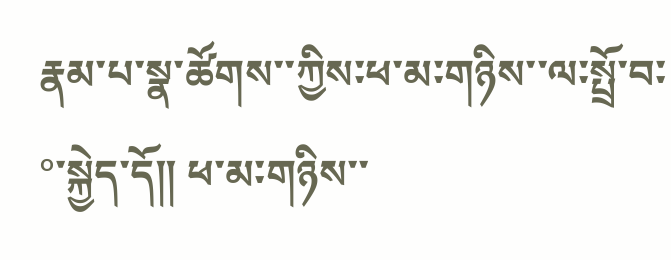རྣམ་པ་སྣ་ཚོགས་་ཀྱིས࿒ཕ་མ࿒གཉིས་་ལ࿒སྤྲོ་བ࿒°་སྐྱེད་དོ༎ ཕ་མ࿒གཉིས་་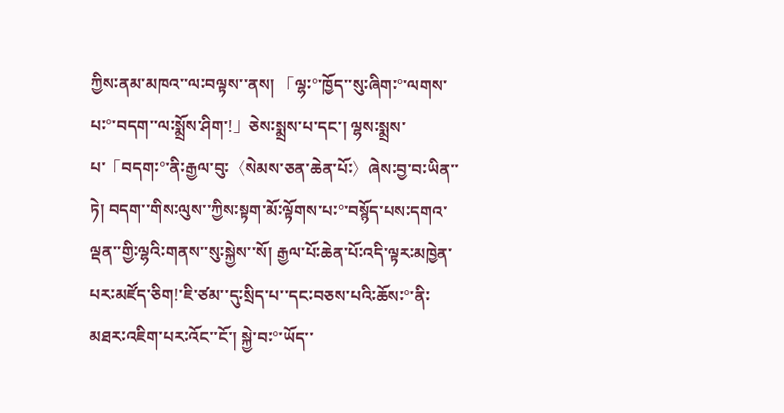ཀྱིས࿒ནམ་མཁའ་་ལ࿒བལྟས་་ནས། 「ལྷ࿒°་ཁྱོད་་སུ࿒ཞིག࿒°་ལགས་པ࿒°་བདག་་ལ࿒སྨྲོས་ཤིག་!」ཅེས࿒སྨྲས་པ་དང་། ལྷས࿒སྨྲས་པ་「བདག࿒°་ནི࿒རྒྱལ་བུ࿒〈སེམས་ཅན་ཆེན་པོ࿒〉ཞེས࿒བྱ་བ࿒ཡིན་་ཏེ། བདག་་གིས࿒ལུས་་ཀྱིས࿒སྟག་མོ࿒ལྟོགས་པ࿒°་བསྙོད་པས࿒དགའ་ལྡན་་གྱི࿒ལྷའི࿒གནས་་སུ࿒སྐྱེས་་སོ། རྒྱལ་པོ࿒ཆེན་པོ࿒འདི་ལྟར࿒མཁྱེན་པར࿒མཛོད་ཅིག!་ཇི་ཙམ་་དུ࿒སྲིད་པ་་དང࿒བཅས་པའི࿒ཆོས࿒°་ནི࿒མཐར࿒འཇིག་པར࿒འོང་་ངོ་། སྐྱེ་བ࿒°་ཡོད་་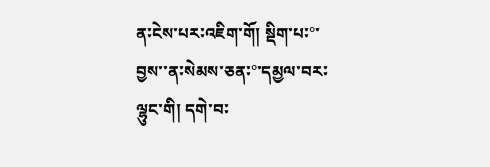ན࿒ངེས་པར࿒འཇིག་གོ། སྡིག་པ࿒°་བྱས་་ན࿒སེམས་ཅན࿒°་དམྱལ་བར࿒ལྷུང་གི། དགེ་བ࿒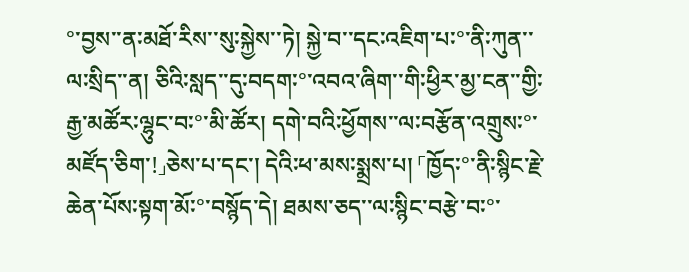°་བྱས་་ན࿒མཐོ་རིས་་སུ࿒སྐྱེས་་ཏེ། སྐྱེ་བ་་དང࿒འཇིག་པ࿒°་ནི࿒ཀུན་་ལ࿒སྲིད་་ན། ཅིའི࿒སླད་་དུ࿒བདག࿒°་འབའ་ཞིག་་གི࿒ཕྱིར་མྱ་ངན་་གྱི࿒རྒྱ་མཚོར࿒ལྷུང་བ࿒°་མི་ཚོར། དགེ་བའི࿒ཕྱོགས་་ལ࿒བརྩོན་འགྲུས࿒°་མཛོད་ཅིག་!」ཅེས་པ་དང་། དེའི࿒ཕ་མས࿒སྨྲས་པ། 「ཁྱོད࿒°་ནི࿒སྙིང་རྗེ་ཆེན་པོས࿒སྟག་མོ࿒°་བསྙོད་དེ། ཐམས་ཅད་་ལ࿒སྙིང་བརྩེ་བ࿒°་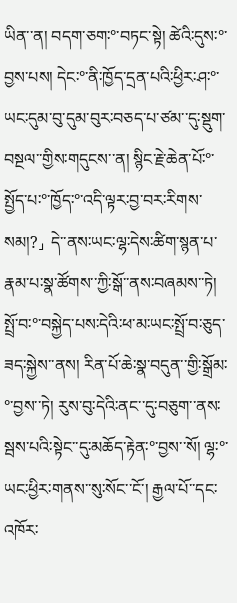ཡིན་་ན། བདག་ཅག࿒°་བཏང་སྟེ། ཚེའི࿒དུས࿒°་བྱས་པས། དེང࿒°་ནི࿒ཁྱོད་དྲན་པའི࿒ཕྱིར࿒ཤ࿒°་ཡང࿒དུམ་བུ་དུམ་བུར࿒བཅད་པ་ཙམ་་དུ࿒སྡུག་བསྔལ་་གྱིས࿒གདུངས་་ན། སྙིང་རྗེ་ཆེན་པོ࿒°་སྤྱོད་པ࿒°་ཁྱོད࿒°་འདི་ལྟར࿒བྱ་བར࿒རིགས་སམ།?」 དེ་་ནས࿒ཡང࿒ལྷ࿒དེས࿒ཚིག་སྙན་པ་རྣམ་པ࿒སྣ་ཚོགས་་ཀྱི࿒སྒོ་་ནས࿒བཞམས་་ཏེ། སྤྲོ་བ࿒°་བསྐྱེད་པས࿒དེའི࿒ཕ་མ࿒ཡང࿒སྤྲོ་བ࿒ཅུད་ཟད࿒སྐྱེས་་ནས། རིན་པོ་ཆེ࿒སྣ་བདུན་་གྱི࿒སྒྲོམ࿒°་བྱས་་ཏེ། རུས་བུ࿒དེའི࿒ནང་་དུ࿒བཅུག་་ནས࿒སྦས་པའི࿒སྟེང་་དུ࿒མཆོད་རྟེན࿒°་བྱས་་སོ། ལྷ࿒°་ཡང࿒ཕྱིར࿒གནས་་སུ࿒སོང་་ངོ་། རྒྱལ་པོ་་དང࿒འཁོར࿒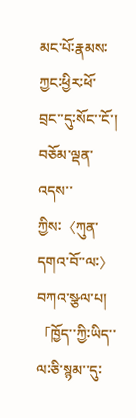མང་པོ࿒རྣམས࿒ཀྱང࿒ཕྱིར࿒ཕོ་བྲང་་དུ࿒སོང་་ངོ་།
བཅོམ་ལྡན་འདས་་ཀྱིས࿒〈ཀུན་དགའ་བོ་་ལ࿒〉བཀའ་སྩལ་པ། 「ཁྱོད་་ཀྱི࿒ཡིད་་ལ࿒ཅི་སྙམ་་དུ࿒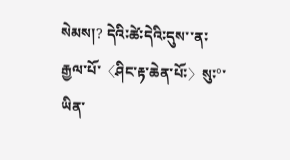སེམས།? དེའི࿒ཚེ࿒དེའི࿒དུས་་ན࿒རྒྱལ་པོ་〈ཤིང་རྟ་ཆེན་པོ࿒〉སུ࿒°་ཡིན་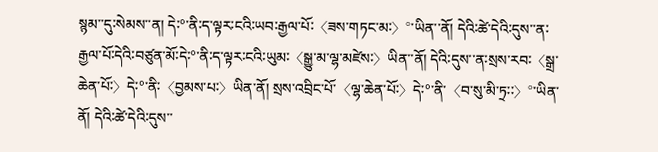སྙམ་་དུ࿒སེམས་་ན། དེ࿒°་ནི࿒ད་ལྟར࿒ངའི࿒ཡབ࿒རྒྱལ་པོ࿒〈ཟས་གཏང་མ࿒〉°་ཡིན་་ནོ། དེའི࿒ཚེ་དེའི࿒དུས་་ན࿒རྒྱལ་པོ࿒དེའི࿒བཙུན་མོ࿒དེ࿒°་ནི࿒ད་ལྟར࿒ངའི࿒ཡུམ࿒〈སྒྱུ་མ་ལྷ་མཛེས࿒〉ཡིན་་ནོ། དེའི࿒དུས་་ན࿒སྲས་རབ࿒〈སྒྲ་ཆེན་པོ࿒〉དེ࿒°་ནི࿒〈བྱམས་པ࿒〉ཡིན་ནོ། སྲས་འབྲིང་པོ་〈ལྷ་ཆེན་པོ࿒〉དེ࿒°་ནི་〈བ་སུ་མི་ཏྲ࿒࿒〉°་ཡིན་ནོ། དེའི࿒ཚེ་དེའི࿒དུས་་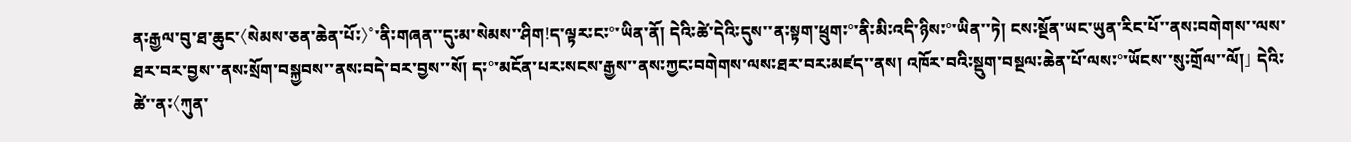ན࿒རྒྱལ་བུ་ཐ་ཆུང་〈སེམས་ཅན་ཆེན་པོ࿒〉°་ནི࿒གཞན་་དུ࿒མ་སེམས་་ཤིག!ད་ལྟར࿒ང࿒°་ཡིན་ནོ། དེའི࿒ཚེ་དེའི࿒དུས་་ན࿒སྟག་ཕྲུག࿒°་ནི࿒མི࿒འདི་ཉིས࿒°་ཡིན་་ཏེ། ངས࿒སྔོན་ཡང་ཡུན་རིང་པོ་་ནས࿒བགེགས་་ལས་ཐར་བར་བྱས་་ནས࿒སྲོག་བསྐྱབས་་ནས࿒བདེ་བར་བྱས་་སོ། ད࿒°་མངོན་པར࿒སངས་རྒྱས་་ནས࿒ཀྱང࿒བགེགས་ལས࿒ཐར་བར࿒མཛད་་ནས། འཁོར་བའི࿒སྡུག་བསྔལ࿒ཆེན་པོ་ལས࿒°་ཡོངས་་སུ࿒གྲོལ་་ལོ།」 དེའི࿒ཚེ་་ན࿒〈ཀུན་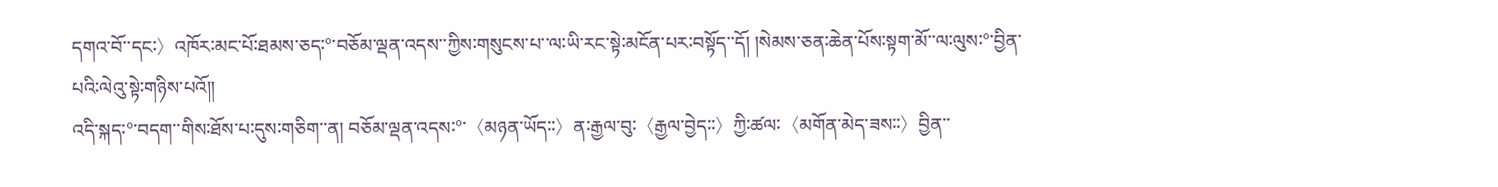དགའ་བོ་་དང࿒〉འཁོར࿒མང་པོ࿒ཐམས་ཅད࿒°་བཅོམ་ལྡན་འདས་་ཀྱིས࿒གསུངས་པ་་ལ࿒ཡི་རང་སྟེ࿒མངོན་པར࿒བསྟོད་་དོ། །སེམས་ཅན࿒ཆེན་པོས࿒སྟག་མོ་་ལ࿒ལུས࿒°་བྱིན་པའི࿒ལེའུ་སྟེ࿒གཉིས་པའོ༎
འདི་སྐད࿒°་བདག་་གིས࿒ཐོས་པ࿒དུས࿒གཅིག་་ན། བཅོམ་ལྡན་འདས࿒°་〈མཉན་ཡོད࿒࿒〉ན࿒རྒྱལ་བུ࿒〈རྒྱལ་བྱེད࿒࿒〉ཀྱི࿒ཚལ࿒〈མགོན་མེད་ཟས࿒࿒〉བྱིན་་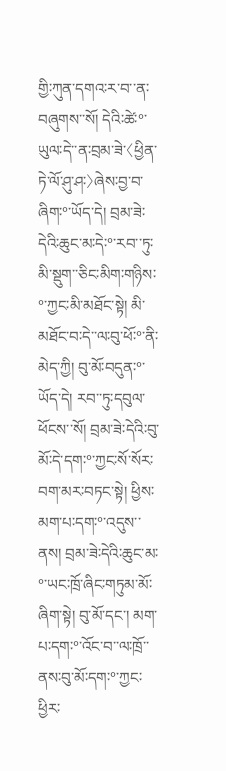གྱི࿒ཀུན་དགའ࿒ར་བ་་ན࿒བཞུགས་་སོ། དེའི࿒ཚེ࿒°་ཡུལ࿒དེ་་ན࿒བྲམ་ཟེ་〈ཕྱིན་ཏེ་ལོ་ཤུ་ཤ࿒〉ཞེས࿒བྱ་བ་ཞིག࿒°་ཡོད་དེ། བྲམ་ཟེ࿒དེའི࿒ཆུང་མ࿒དེ࿒°་རབ་་ཏུ࿒མི་སྡུག་་ཅིང࿒མིག࿒གཉིས࿒°་ཀྱང࿒མི་མཐོང་སྟེ། མི་མཐོང་བ࿒དེ་་ལ࿒བུ་ཕོ࿒°་ནི࿒མེད་ཀྱི། བུ་མོ࿒བདུན࿒°་ཡོད་དེ། རབ་་ཏུ࿒དབུལ་ཕོངས་་སོ། བྲམ་ཟེ࿒དེའི࿒བུ་མོ࿒དེ་དག࿒°་ཀྱང࿒སོ་སོར࿒བག་མར࿒བཏང་སྟེ། ཕྱིས࿒མག་པ࿒དག࿒°་འདུས་་ནས། བྲམ་ཟེ࿒དེའི࿒ཆུང་མ࿒°་ཡང࿒ཁྲོ་ཞིང࿒གཏུམ་མོ࿒ཞིག་སྟེ། བུ་མོ་དང་། མག་པ࿒དག࿒°་འོང་བ་་ལ࿒ཁྲོ་་ནས࿒བུ་མོ࿒དག࿒°་ཀྱང࿒ཕྱིར࿒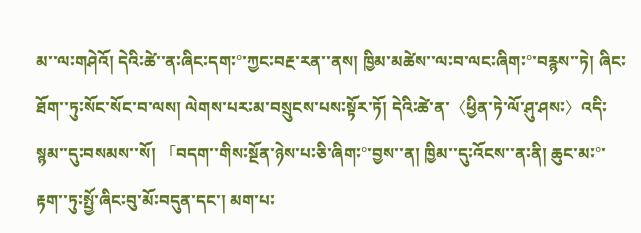མ་་ལ࿒གཤེའོ། དེའི࿒ཚེ་་ན࿒ཞིང࿒དག࿒°་ཀྱང࿒བརྔ་རན་་ནས། ཁྱིམ་མཚེས་་ལ࿒བ་ལང࿒ཞིག࿒°་བརྙས་་ཏེ། ཞིང࿒ཐོག་་ཏུ࿒སོང་སོང་བ་ལས། ལེགས་པར࿒མ་བསྲུངས་པས࿒སྟོར་ཏོ། དེའི࿒ཚེ་ན་〈ཕྱིན་ཏེ་ལོ་ཤུ་ཤས࿒〉འདི࿒སྙམ་་དུ࿒བསམས་་སོ། 「བདག་་གིས࿒སྔོན་ཉེས་པ࿒ཅི་ཞིག࿒°་བྱས་་ན། ཁྱིམ་་དུ࿒འོངས་་ན࿒ནི། ཆུང་མ࿒°་རྟག་་ཏུ࿒སྤྱོ་ཞིང࿒བུ་མོ࿒བདུན་དང་། མག་པ࿒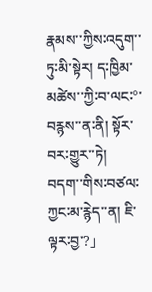རྣམས་་ཀྱིས࿒འདུག་་ཏུ࿒མི་སྟེར། ད࿒ཁྱིམ་མཚེས་་ཀྱི࿒བ་ལང࿒°་བརྙས་་ན࿒ནི། སྟོར་བར࿒གྱུར་་ཏེ། བདག་་གིས࿒བཙལ࿒ཀྱང࿒མ་རྙེད་་ན། ཇི་ལྟར࿒བྱ་?」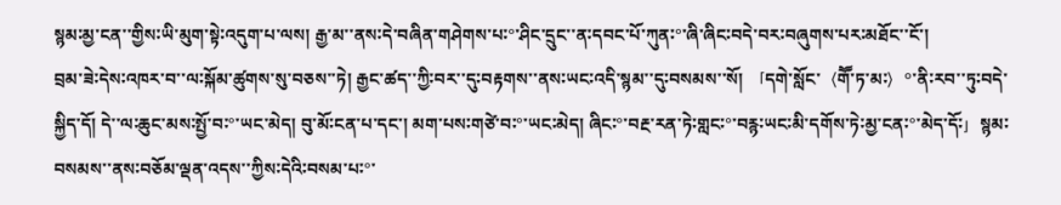སྙམ࿒མྱ་ངན་་གྱིས࿒ཡི་མུག་སྟེ࿒འདུག་པ་ལས། རྒྱ་མ་་ནས࿒དེ་བཞིན་གཤེགས་པ࿒°་ཤིང་དྲུང་་ན࿒དབང་པོ་ཀུན࿒°་ཞི་ཞིང࿒བདེ་བར࿒བཞུགས་པར࿒མཐོང་་ངོ་།
བྲམ་ཟེ࿒དེས࿒འཁར་བ་་ལ࿒སྐོམ་ཚུགས་སུ་བཅས་་ཏེ། རྒྱང་ཚད་་ཀྱི࿒བར་་དུ࿒བརྟགས་་ནས࿒ཡང࿒འདི་སྙམ་་དུ࿒བསམས་་སོ། 「དགེ་སློང་〈གཽ་ཏ་མ࿒〉°་ནི࿒རབ་་ཏུ࿒བདེ་སྐྱིད་དོ། དེ་་ལ࿒ཆུང་མས࿒སྤྱོ་བ࿒°་ཡང་མེད། བུ་མོ࿒ངན་པ་དང་། མག་པས࿒གཙེ་བ࿒°་ཡང࿒མེད། ཞིང࿒°་བརྔ་རན་ཏེ࿒གླང࿒°་བརྙ࿒ཡང࿒མི་དགོས་ཏེ࿒མྱ་ངན࿒°་མེད་དོ࿒」སྙམ࿒བསམས་་ནས࿒བཅོམ་ལྡན་འདས་་ཀྱིས࿒དེའི࿒བསམ་པ࿒°་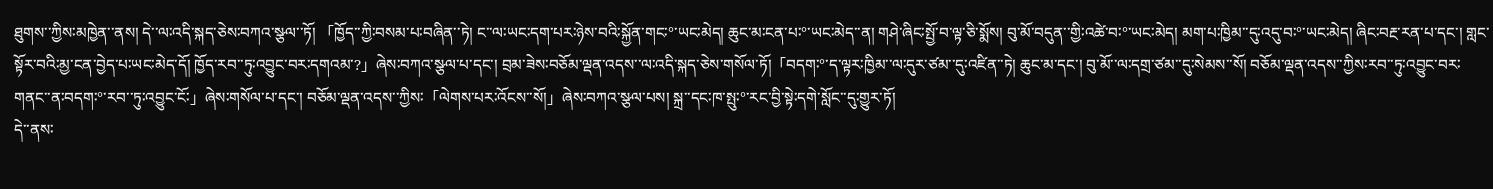ཐུགས་་ཀྱིས࿒མཁྱེན་་ནས། དེ་་ལ࿒འདི་སྐད་ཅེས࿒བཀའ་སྩལ་་ཏོ། 「ཁྱོད་་ཀྱི࿒བསམ་པ࿒བཞིན་་ཏེ། ང་་ལ࿒ཡང࿒དག་པར࿒ཉེས་བའི࿒སྐྱོན་གང࿒°་ཡང࿒མེད། ཆུང་མ࿒ངན་པ࿒°་ཡང࿒མེད་་ན། གཤེ་ཞིང࿒སྤྱོ་བ་ལྟ་ཅི་སྨོས། བུ་མོ་བདུན་་གྱི࿒འཚེ་བ࿒°་ཡང࿒མེད། མག་པ࿒ཁྱིམ་་དུ࿒འདུ་བ࿒°་ཡང࿒མེད། ཞིང࿒བརྔ་རན་པ་དང་། གླང་སྟོར་བའི࿒མྱ་ངན་བྱེད་པ࿒ཡང࿒མེད་དོ། ཁྱོད་རབ་་ཏུ࿒འབྱུང་བར࿒དགའམ་?」ཞེས࿒བཀའ་སྩལ་པ་དང་། བྲམ་ཟེས࿒བཅོམ་ལྡན་འདས་་ལ࿒འདི་སྐད་ཅེས་གསོལ་ཏོ།「བདག࿒°་ད་ལྟར࿒ཁྱིམ་་ལ࿒དུར་ཙམ་་དུ࿒འཛིན་་ཏེ། ཆུང་མ་དང་། བུ་མོ་་ལ࿒དགྲ་ཙམ་་དུ࿒སེམས་་སོ། བཅོམ་ལྡན་འདས་་ཀྱིས࿒རབ་་ཏུ࿒འབྱུང་བར࿒གནང་་ན࿒བདག࿒°་རབ་་ཏུ࿒འབྱུང་ངོ࿒」ཞེས࿒གསོལ་པ་དང་། བཅོམ་ལྡན་འདས་་ཀྱིས࿒「ལེགས་པར࿒འོངས་་སོ།」ཞེས࿒བཀའ་སྩལ་པས། སྐྲ་་དང࿒ཁ་སྤུ࿒°་རང་བྱི་སྟེ࿒དགེ་སློང་་དུ࿒གྱུར་ཏོ།
དེ་་ནས࿒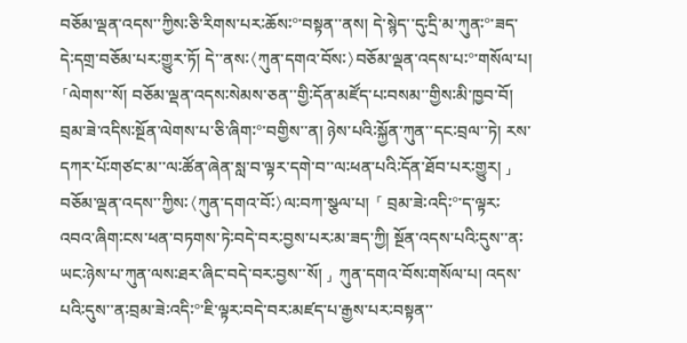བཅོམ་ལྡན་འདས་་ཀྱིས࿒ཅི་རིགས་པར࿒ཆོས࿒°་བསྟན་་ནས། དེ་སྙེད་་དུ࿒དྲི་མ་ཀུན࿒°་ཟད་དེ࿒དགྲ་བཅོམ་པར࿒གྱུར་ཏོ། དེ་་ནས࿒〈ཀུན་དགའ་བོས࿒〉བཅོམ་ལྡན་འདས་པ࿒°་གསོལ་པ། 「ལེགས་་སོ། བཅོམ་ལྡན་འདས࿒སེམས་ཅན་་གྱི࿒དོན་མཛོད་པ࿒བསམ་་གྱིས࿒མི་ཁྱབ་བོ། བྲམ་ཟེ་འདིས࿒སྔོན་ལེགས་པ་ཅི་ཞིག࿒°་བགྱིས་་ན། ཉེས་པའི࿒སྐྱོན་ཀུན་་དང࿒བྲལ་་ཏེ། རས་དཀར་པོ࿒གཙང་མ་་ལ࿒ཚོན་ཞེན་སླ་བ་ལྟར་དགེ་བ་་ལ࿒ཕན་པའི࿒དོན་ཐོབ་པར࿒གྱུར། 」 བཅོམ་ལྡན་འདས་་ཀྱིས࿒〈ཀུན་དགའ་བོ࿒〉ལ࿒བཀ་སྩལ་པ། 「 བྲམ་ཟེ࿒འདི࿒°་ད་ལྟར࿒འབའ་ཞིག࿒ངས་ཕན་བཏགས་ཏེ࿒བདེ་བར࿒བྱས་པར࿒མ་ཟད་ཀྱི། སྔོན་འདས་པའི࿒དུས་་ན࿒ཡང࿒ཉེས་པ་ཀུན་ལས࿒ཐར་ཞིང་བདེ་བར࿒བྱས་་སོ། 」 ཀུན་དགའ་བོས࿒གསོལ་པ། འདས་པའི࿒དུས་་ན࿒བྲམ་ཟེ࿒འདི࿒°་ཇི་ལྟར࿒བདེ་བར࿒མཛད་པ་རྒྱས་པར࿒བསྟན་་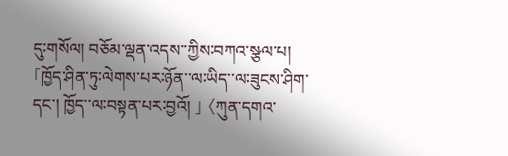དུ࿒གསོལ། བཅོམ་ལྡན་འདས་་ཀྱིས࿒བཀའ་སྩལ་པ། 「ཁྱོད་ཤིན་ཏུ࿒ལེགས་པར࿒ཉོན་་ལ࿒ཡིད་་ལ࿒ཟུངས་ཤིག་དང་། ཁྱོད་་ལ࿒བསྟན་པར࿒བྱའོ། 」 〈ཀུན་དགའ་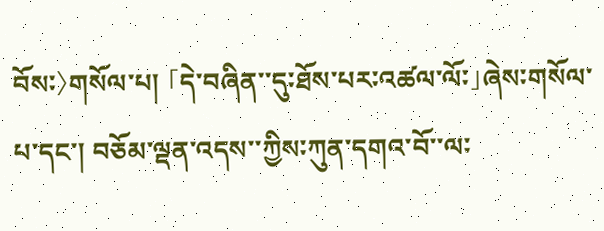བོས࿒〉གསོལ་པ། 「དེ་བཞིན་་དུ࿒ཐོས་པར࿒འཚལ་ལོ࿒」ཞེས࿒གསོལ་པ་དང་། བཅོམ་ལྡན་འདས་་ཀྱིས࿒ཀུན་དགའ་བོ་་ལ࿒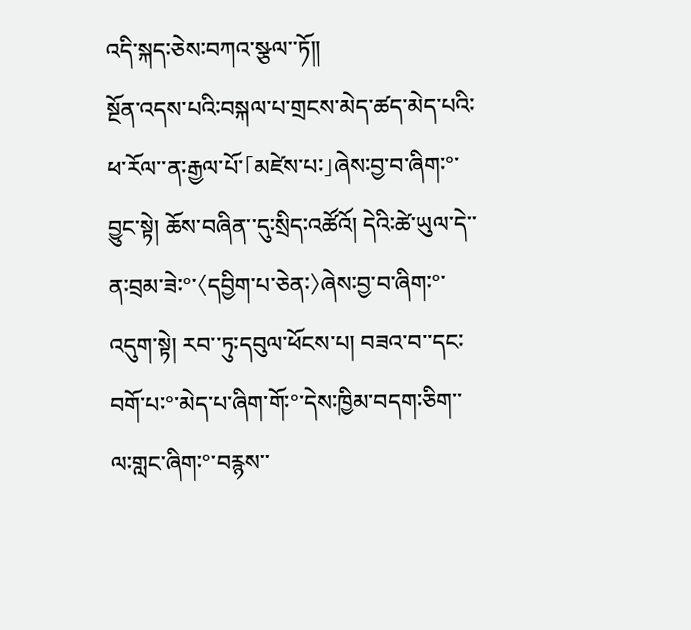འདི་སྐད࿒ཅེས࿒བཀའ་སྩལ་་ཏོ༎
སྔོན་འདས་པའི࿒བསྐལ་པ་གྲངས་མེད་ཚད་མེད་པའི࿒ཕ་རོལ་་ན࿒རྒྱལ་པོ་「མཛེས་པ࿒」ཞེས࿒བྱ་བ་ཞིག࿒°་བྱུང་སྟེ། ཆོས་བཞིན་་དུ࿒སྲིད࿒འཚོའོ། དེའི࿒ཚེ་ཡུལ་དེ་་ན࿒བྲམ་ཟེ࿒°་〈དབྱིག་པ་ཅེན࿒〉ཞེས࿒བྱ་བ་ཞིག࿒°་འདུག་སྟེ། རབ་་ཏུ࿒དབུལ་ཕོངས་པ། བཟའ་བ་་དང࿒བགོ་པ࿒°་མེད་པ་ཞིག་གོ࿒°་དེས࿒ཁྱིམ་བདག࿒ཅིག་་ལ࿒གླང་ཞིག࿒°་བརྙས་་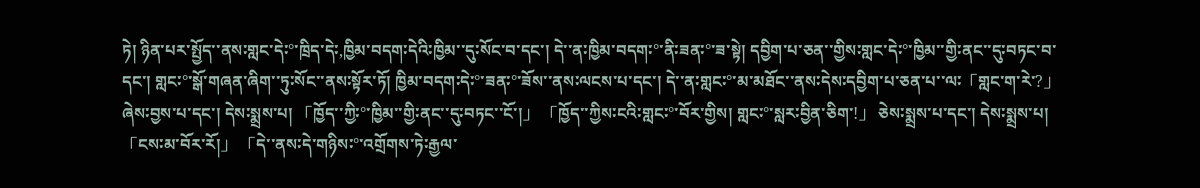ཏེ། ཉིན་པར་སྤྱོད་་ནས࿒གླང་དེ࿒°་ཁྲིད་དེ࿒,ཁྱིམ་བདག࿒དེའི࿒ཁྱིམ་་དུ࿒སོང་བ་དང་། དེ་་ན࿒ཁྱིམ་བདག࿒°་ནི࿒ཟན࿒°་ཟ་སྟེ། དབྱིག་པ་ཅན་་གྱིས࿒གླང་དེ࿒°་ཁྱིམ་་གྱི࿒ནང་་དུ࿒བཏང་བ་དང་། གླང࿒°་སྒོ་གཞན་ཞིག་་ཏུ࿒སོང་་ནས࿒སྟོར་ཏོ། ཁྱིམ་བདག࿒དེ࿒°་ཟན࿒°་ཟོས་་ནས࿒ལངས་པ་དང་། དེ་་ན࿒གླང࿒°་མ་མཐོང་་ནས࿒དེས࿒དབྱིག་པ་ཅན་པ་་ལ࿒「གླང་ག་རེ་?」 ཞེས࿒བྱས་པ་དང་། དེས࿒སྨྲས་པ། 「ཁྱོད་་ཀྱི࿒°་ཁྱིམ་་གྱི࿒ནང་་དུ࿒བཏང་་ངོ་།」 「ཁྱོད་་ཀྱིས࿒ངའི࿒གླང࿒°་བོར་གྱིས། གླང࿒°་སླར࿒བྱིན་ཅིག་!」 ཅེས࿒སྨྲས་པ་དང་། དེས࿒སྨྲས་པ། 「ངས࿒མ་བོར་རོ།」 「དེ་་ནས࿒དེ་གཉིས࿒°་འགྲོགས་ཏེ࿒རྒྱལ་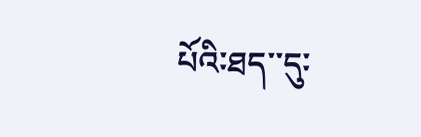པོའི࿒ཐད་་དུ࿒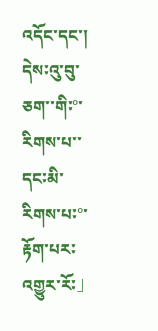འདོང་དང་། དེས࿒འུ་བུ་ཅག་་གི࿒°་རིགས་པ་་དང࿒མི་རིགས་པ࿒°་རྟོག་པར࿒འགྱུར་རོ࿒」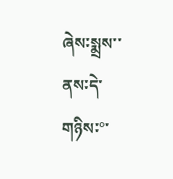ཞེས࿒སྨྲས་་ནས࿒དེ་གཉིས࿒°་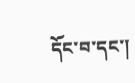དོང་བ་དང་།